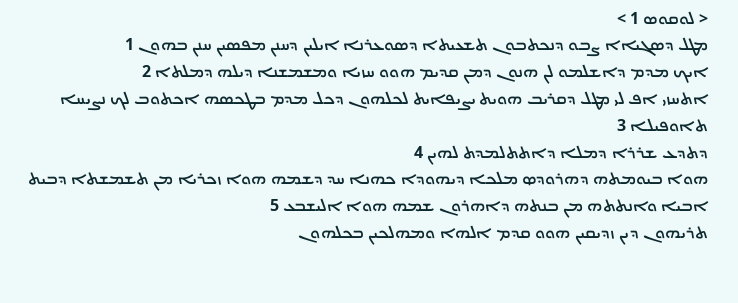< ܠܘܩܘܣ 1 >
ܡܛܠ ܕܤܓܝܐܐ ܨܒܘ ܕܢܟܬܒܘܢ ܬܫܥܝܬܐ ܕܤܘܥܪܢܐ ܐܝܠܝܢ ܕܚܢܢ ܡܦܤܝܢ ܚܢܢ ܒܗܘܢ 1
ܐܝܟ ܡܕܡ ܕܐܫܠܡܘ ܠܢ ܗܢܘܢ ܕܡܢ ܩܕܝܡ ܗܘܘ ܚܙܝܐ ܘܡܫܡܫܢܐ ܕܝܠܗ ܕܡܠܬܐ 2
ܐܬܚܙܝ ܐܦ ܠܝ ܡܛܠ ܕܩܪܝܒ ܗܘܝܬ ܝܨܝܦܐܝܬ ܠܟܠܗܘܢ ܕܟܠ ܡܕܡ ܒܛܟܤܗ ܐܟܬܘܒ ܠܟ ܢܨܝܚܐ ܬܐܘܦܝܠܐ 3
ܕܬܕܥ ܫܪܪܐ ܕܡܠܐ ܕܐܬܬܠܡܕܬ ܠܗܝܢ 4
ܗܘܐ ܒܝܘܡܬܗ ܕܗܪܘܕܤ ܡܠܟܐ ܕܝܗܘܕܐ ܟܗܢܐ ܚܕ ܕܫܡܗ ܗܘܐ ܙܟܪܝܐ ܡܢ ܬܫܡܫܬܐ ܕܒܝܬ ܐܒܝܐ ܘܐܢܬܬܗ ܡܢ ܒܢܬܗ ܕܐܗܪܘܢ ܫܡܗ ܗܘܐ ܐܠܝܫܒܥ 5
ܬܪܝܗܘܢ ܕܝܢ ܙܕܝܩܝܢ ܗܘܘ ܩܕܡ ܐܠܗܐ ܘܡܗܠܟܝܢ ܒܟܠܗܘܢ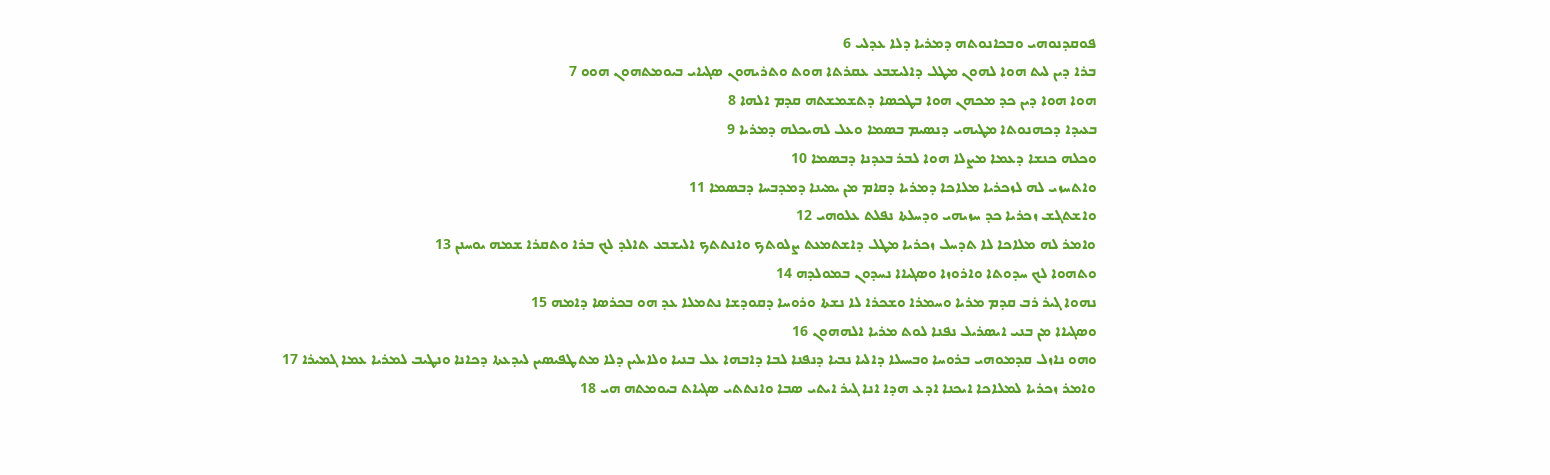ܦܘܩܕܢܘܗܝ ܘܒܟܐܢܘܬܗ ܕܡܪܝܐ ܕܠܐ ܥܕܠܝ 6
ܒܪܐ ܕܝܢ ܠܝܬ ܗܘܐ ܠܗܘܢ ܡܛܠ ܕܐܠܝܫܒܥ ܥܩܪܬܐ ܗܘܬ ܘܬܪܝܗܘܢ ܤܓܝܐܝ ܒܝܘܡܬܗܘܢ ܗܘܘ 7
ܗܘܐ ܗܘܐ ܕܝܢ ܟܕ ܡܟܗܢ ܗܘܐ ܒܛܟܤܐ ܕܬܫܡܫܬܗ ܩܕܡ ܐܠܗܐ 8
ܒܥܝܕܐ ܕܟܗܢܘܬܐ ܡܛܝܗܝ ܕܢܤܝܡ ܒܤܡܐ ܘܥܠ ܠܗܝܟܠܗ ܕܡܪܝܐ 9
ܘܟܠܗ ܟܢܫܐ ܕܥܡܐ ܡܨܠܐ ܗܘܐ ܠܒܪ ܒܥܕܢܐ ܕܒܤܡܐ 10
ܘܐܬܚܙܝ ܠܗ ܠܙܟܪܝܐ ܡܠܐܟܐ ܕܡܪܝܐ ܕܩܐܡ ܡܢ ܝܡܝܢܐ ܕܡܕܒܚܐ ܕܒܤܡܐ 11
ܘܐܫܬܓܫ ܙܟܪܝܐ ܟܕ ܚܙܝܗܝ ܘܕܚܠܬܐ ܢܦܠܬ ܥܠܘܗܝ 12
ܘܐܡܪ ܠܗ ܡܠܐܟܐ ܠܐ ܬܕܚܠ ܙܟܪܝܐ ܡܛܠ ܕܐܫܬܡܥܬ ܨܠܘܬܟ ܘܐܢܬܬܟ ܐܠܝܫܒܥ ܬܐܠܕ ܠܟ ܒܪܐ ܘܬܩܪܐ ܫܡܗ ܝܘܚܢܢ 13
ܘܬܗܘܐ ܠܟ ܚܕܘܬܐ ܘܐܪܘܙܐ ܘܤܓܝܐܐ ܢܚܕܘܢ ܒܡܘܠܕܗ 14
ܢܗܘܐ ܓܝܪ ܪܒ ܩܕܡ ܡܪܝܐ ܘܚܡܪܐ ܘܫܟܪܐ ܠܐ ܢܫܬܐ ܘܪܘܚܐ ܕܩܘܕܫܐ ܢܬܡܠܐ ܥܕ ܗܘ ܒܟܪܤܐ ܕܐܡܗ 15
ܘܤܓܝܐܐ ܡܢ ܒܢܝ ܐܝܤܪܝܠ ܢܦܢܐ ܠܘܬ ܡܪܝܐ ܐܠܗܗܘܢ 16
ܘܗܘ ܢܐܙܠ ܩܕܡܘܗܝ ܒܪܘܚܐ ܘܒܚܝܠܐ ܕܐܠܝܐ ܢܒܝܐ ܕܢܦܢܐ ܠܒܐ ܕܐܒܗܐ ܥܠ ܒܢܝܐ ܘܠܐܝܠܝܢ ܕܠܐ ܡܬܛܦܝܤܝܢ ܠܝܕܥܬܐ ܕܟܐܢܐ ܘܢܛܝܒ ܠܡܪܝܐ ܥܡܐ ܓܡܝܪܐ 17
ܘܐܡܪ ܙܟܪܝܐ ܠܡܠܐܟܐ ܐܝܟܢܐ ܐܕܥ ܗܕܐ ܐܢܐ ܓܝܪ ܐܝܬܝ ܤܒܐ ܘܐܢܬܬܝ ܤܓܝܐܬ ܒܝܘܡܬܗ ܗܝ 18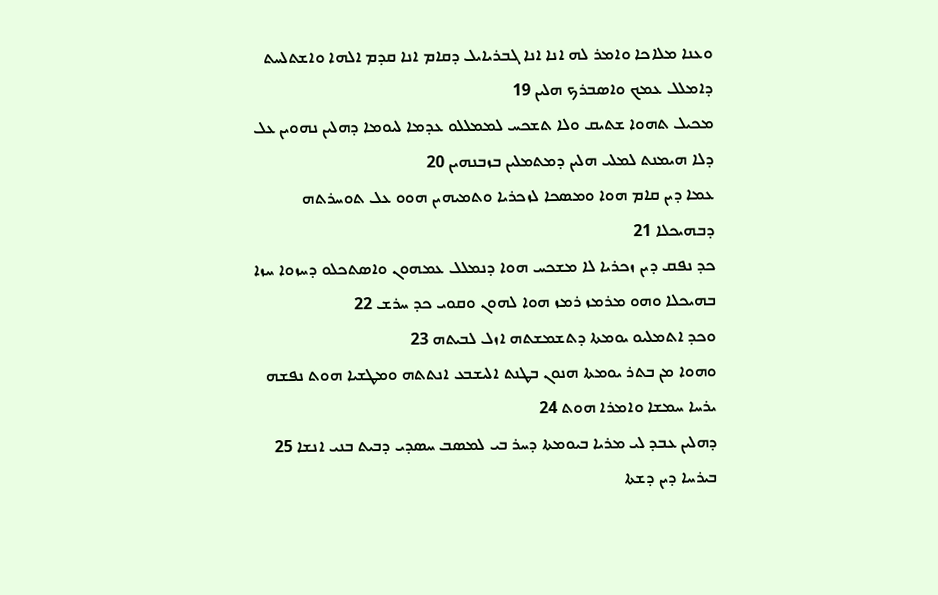ܘܥܢܐ ܡܠܐܟܐ ܘܐܡܪ ܠܗ ܐܢܐ ܐܢܐ ܓܒܪܝܐܝܠ ܕܩܐܡ ܐܢܐ ܩܕܡ ܐܠܗܐ ܘܐܫܬܠܚܬ ܕܐܡܠܠ ܥܡܟ ܘܐܤܒܪܟ ܗܠܝܢ 19
ܡܟܝܠ ܬܗܘܐ ܫܬܝܩ ܘܠܐ ܬܫܟܚ ܠܡܡܠܠܘ ܥܕܡܐ ܠܝܘܡܐ ܕܗܠܝܢ ܢܗܘܝܢ ܥܠ ܕܠܐ ܗܝܡܢܬ ܠܡܠܝ ܗܠܝܢ ܕܡܬܡܠܝܢ ܒܙܒܢܗܝܢ 20
ܥܡܐ ܕܝܢ ܩܐܡ ܗܘܐ ܘܡܤܟܐ ܠܙܟܪܝܐ ܘܬܡܝܗܝܢ ܗܘܘ ܥܠ ܬܘܚܪܬܗ ܕܒܗܝܟܠܐ 21
ܟܕ ܢܦܩ ܕܝܢ ܙܟܪܝܐ ܠܐ ܡܫܟܚ ܗܘܐ ܕܢܡܠܠ ܥܡܗܘܢ ܘܐܤܬܟܠܘ ܕܚܙܘܐ ܚܙܐ ܒܗܝܟܠܐ ܘܗܘ ܡܪܡܙ ܪܡܙ ܗܘܐ ܠܗܘܢ ܘܩܘܝ ܟܕ ܚܪܫ 22
ܘܟܕ ܐܬܡܠܝܘ ܝܘܡܬܐ ܕܬܫܡܫܬܗ ܐܙܠ ܠܒܝܬܗ 23
ܘܗܘܐ ܡܢ ܒܬܪ ܝܘܡܬܐ ܗܢܘܢ ܒܛܢܬ ܐܠܝܫܒܥ ܐܢܬܬܗ ܘܡܛܫܝܐ ܗܘܬ ܢܦܫܗ ܝܪܚܐ ܚܡܫܐ ܘܐܡܪܐ ܗܘܬ 24
ܕܗܠܝܢ ܥܒܕ ܠܝ ܡܪܝܐ ܒܝܘܡܬܐ ܕܚܪ ܒܝ ܠܡܤܒ ܚܤܕܝ ܕܒܝܬ ܒܢܝ ܐܢܫܐ 25
ܒܝܪܚܐ ܕܝܢ ܕܫܬܐ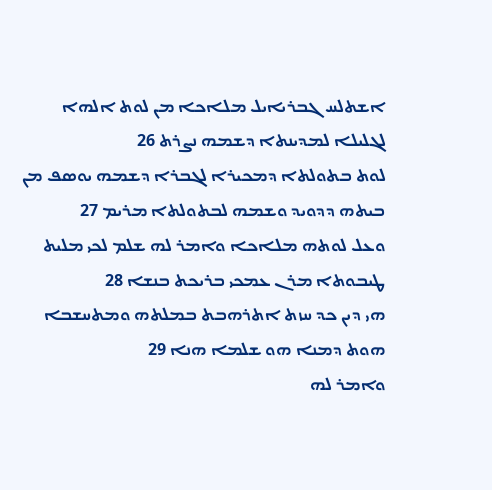ܐܫܬܠܚ ܓܒܪܝܐܝܠ ܡܠܐܟܐ ܡܢ ܠܘܬ ܐܠܗܐ ܠܓܠܝܠܐ ܠܡܕܝܢܬܐ ܕܫܡܗ ܢܨܪܬ 26
ܠܘܬ ܒܬܘܠܬܐ ܕܡܟܝܪܐ ܠܓܒܪܐ ܕܫܡܗ ܝܘܤܦ ܡܢ ܒܝܬܗ ܕܕܘܝܕ ܘܫܡܗ ܠܒܬܘܠܬܐ ܡܪܝܡ 27
ܘܥܠ ܠܘܬܗ ܡܠܐܟܐ ܘܐܡܪ ܠܗ ܫܠܡ ܠܟܝ ܡܠܝܬ ܛܝܒܘܬܐ ܡܪܢ ܥܡܟܝ ܒܪܝܟܬ ܒܢܫܐ 28
ܗܝ ܕܝܢ ܟܕ ܚܙܬ ܐܬܪܗܒܬ ܒܡܠܬܗ ܘܡܬܚܫܒܐ ܗܘܬ ܕܡܢܐ ܗܘ ܫܠܡܐ ܗܢܐ 29
ܘܐܡܪ ܠܗ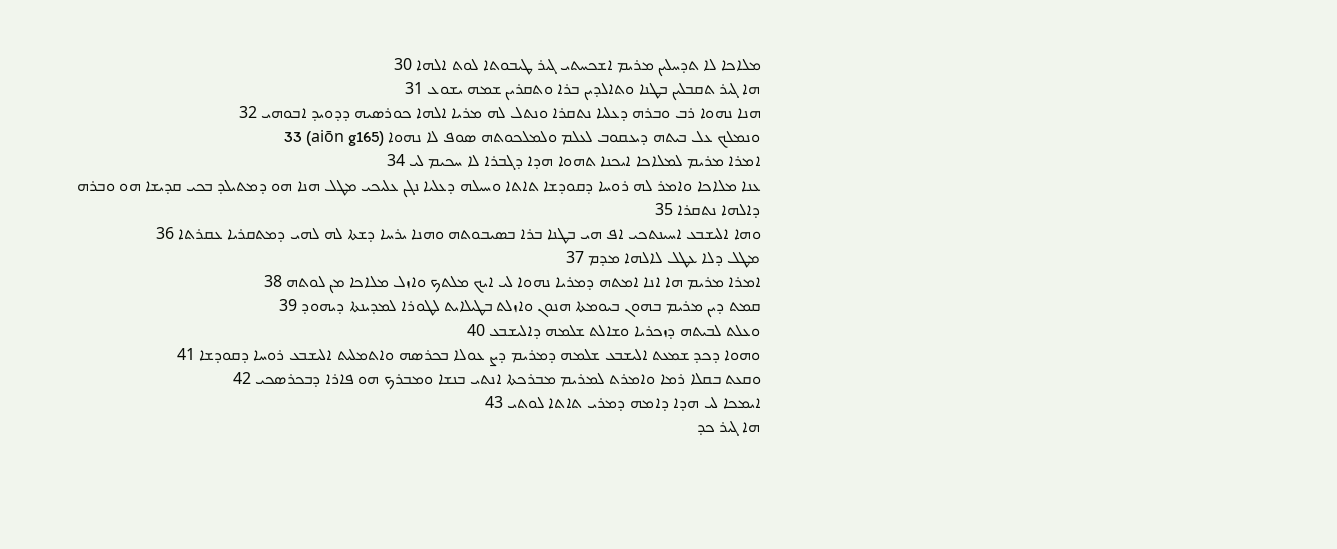ܡܠܐܟܐ ܠܐ ܬܕܚܠܝܢ ܡܪܝܡ ܐܫܟܚܬܝ ܓܝܪ ܛܝܒܘܬܐ ܠܘܬ ܐܠܗܐ 30
ܗܐ ܓܝܪ ܬܩܒܠܝܢ ܒܛܢܐ ܘܬܐܠܕܝܢ ܒܪܐ ܘܬܩܪܝܢ ܫܡܗ ܝܫܘܥ 31
ܗܢܐ ܢܗܘܐ ܪܒ ܘܒܪܗ ܕܥܠܝܐ ܢܬܩܪܐ ܘܢܬܠ ܠܗ ܡܪܝܐ ܐܠܗܐ ܟܘܪܤܝܗ ܕܕܘܝܕ ܐܒܘܗܝ 32
ܘܢܡܠܟ ܥܠ ܒܝܬܗ ܕܝܥܩܘܒ ܠܥܠܡ ܘܠܡܠܟܘܬܗ ܤܘܦ ܠܐ ܢܗܘܐ (aiōn g165) 33
ܐܡܪܐ ܡܪܝܡ ܠܡܠܐܟܐ ܐܝܟܢܐ ܬܗܘܐ ܗܕܐ ܕܓܒܪܐ ܠܐ ܚܟܝܡ ܠܝ 34
ܥܢܐ ܡܠܐܟܐ ܘܐܡܪ ܠܗ ܪܘܚܐ ܕܩܘܕܫܐ ܬܐܬܐ ܘܚܝܠܗ ܕܥܠܝܐ ܢܓܢ ܥܠܝܟܝ ܡܛܠ ܗܢܐ ܗܘ ܕܡܬܝܠܕ ܒܟܝ ܩܕܝܫܐ ܗܘ ܘܒܪܗ ܕܐܠܗܐ ܢܬܩܪܐ 35
ܘܗܐ ܐܠܝܫܒܥ ܐܚܝܢܬܟܝ ܐܦ ܗܝ ܒܛܢܐ ܒܪܐ ܒܤܝܒܘܬܗ ܘܗܢܐ ܝܪܚܐ ܕܫܬܐ ܠܗ ܠܗܝ ܕܡܬܩܪܝܐ ܥܩܪܬܐ 36
ܡܛܠ ܕܠܐ ܥܛܠ ܠܐܠܗܐ ܡܕܡ 37
ܐܡܪܐ ܡܪܝܡ ܗܐ ܐܢܐ ܐܡܬܗ ܕܡܪܝܐ ܢܗܘܐ ܠܝ ܐܝܟ ܡܠܬܟ ܘܐܙܠ ܡܠܐܟܐ ܡܢ ܠܘܬܗ 38
ܩܡܬ ܕܝܢ ܡܪܝܡ ܒܗܘܢ ܒܝܘܡܬܐ ܗܢܘܢ ܘܐܙܠܬ ܒܛܝܠܐܝܬ ܠܛܘܪܐ ܠܡܕܝܢܬܐ ܕܝܗܘܕ 39
ܘܥܠܬ ܠܒܝܬܗ ܕܙܟܪܝܐ ܘܫܐܠܬ ܫܠܡܗ ܕܐܠܝܫܒܥ 40
ܘܗܘܐ ܕܟܕ ܫܡܥܬ ܐܠܝܫܒܥ ܫܠܡܗ ܕܡܪܝܡ ܕܨ ܥܘܠܐ ܒܟܪܤܗ ܘܐܬܡܠܝܬ ܐܠܝܫܒܥ ܪܘܚܐ ܕܩܘܕܫܐ 41
ܘܩܥܬ ܒܩܠܐ ܪܡܐ ܘܐܡܪܬ ܠܡܪܝܡ ܡܒܪܟܬܐ ܐܢܬܝ ܒܢܫܐ ܘܡܒܪܟ ܗܘ ܦܐܪܐ ܕܒܟܪܤܟܝ 42
ܐܝܡܟܐ ܠܝ ܗܕܐ ܕܐܡܗ ܕܡܪܝ ܬܐܬܐ ܠܘܬܝ 43
ܗܐ ܓܝܪ ܟܕ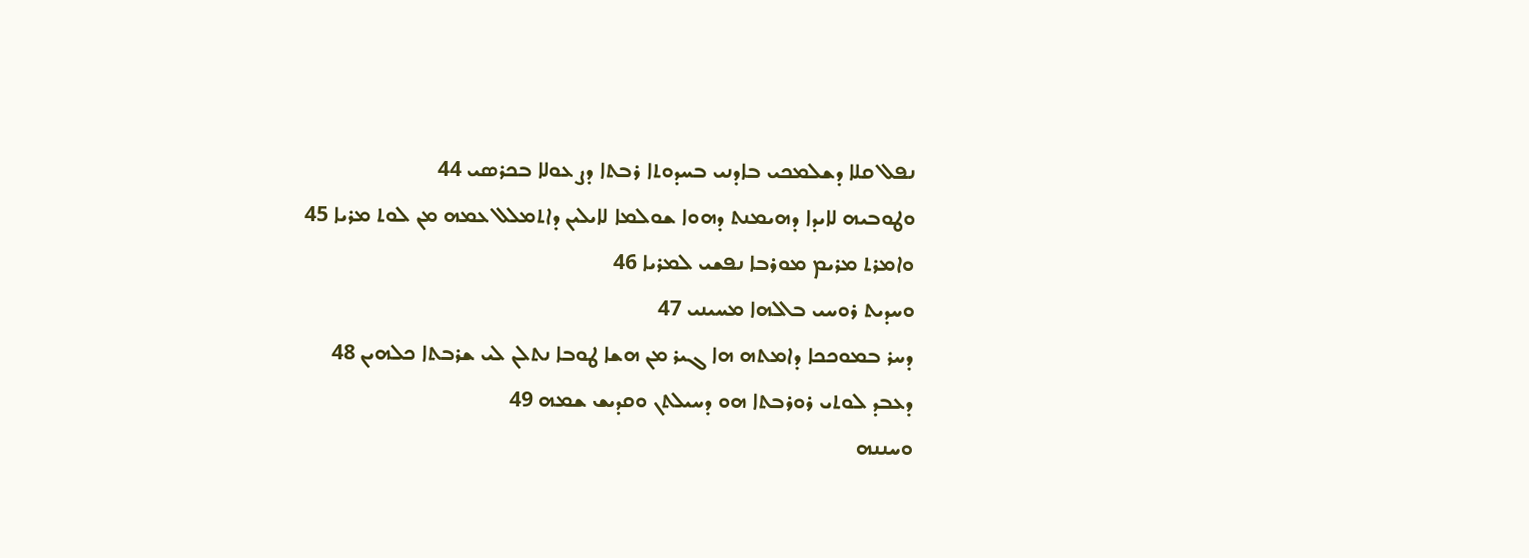ܢܦܠ ܩܠܐ ܕܫܠܡܟܝ ܒܐܕܢܝ ܒܚܕܘܬܐ ܪܒܬܐ ܕܨ ܥܘܠܐ ܒܟܪܤܝ 44
ܘܛܘܒܝܗ ܠܐܝܕܐ ܕܗܝܡܢܬ ܕܗܘܐ ܫܘܠܡܐ ܠܐܝܠܝܢ ܕܐܬܡܠܠ ܥܡܗ ܡܢ ܠܘܬ ܡܪܝܐ 45
ܘܐܡܪܬ ܡܪܝܡ ܡܘܪܒܐ ܢܦܫܝ ܠܡܪܝܐ 46
ܘܚܕܝܬ ܪܘܚܝ ܒܐܠܗܐ ܡܚܝܢܝ 47
ܕܚܪ ܒܡܘܟܟܐ ܕܐܡܬܗ ܗܐ ܓܝܪ ܡܢ ܗܫܐ ܛܘܒܐ ܢܬܠܢ ܠܝ ܫܪܒܬܐ ܟܠܗܝܢ 48
ܕܥܒܕ ܠܘܬܝ ܪܘܪܒܬܐ ܗܘ ܕܚܝܠܬܢ ܘܩܕܝܫ ܫܡܗ 49
ܘܚܢܢܗ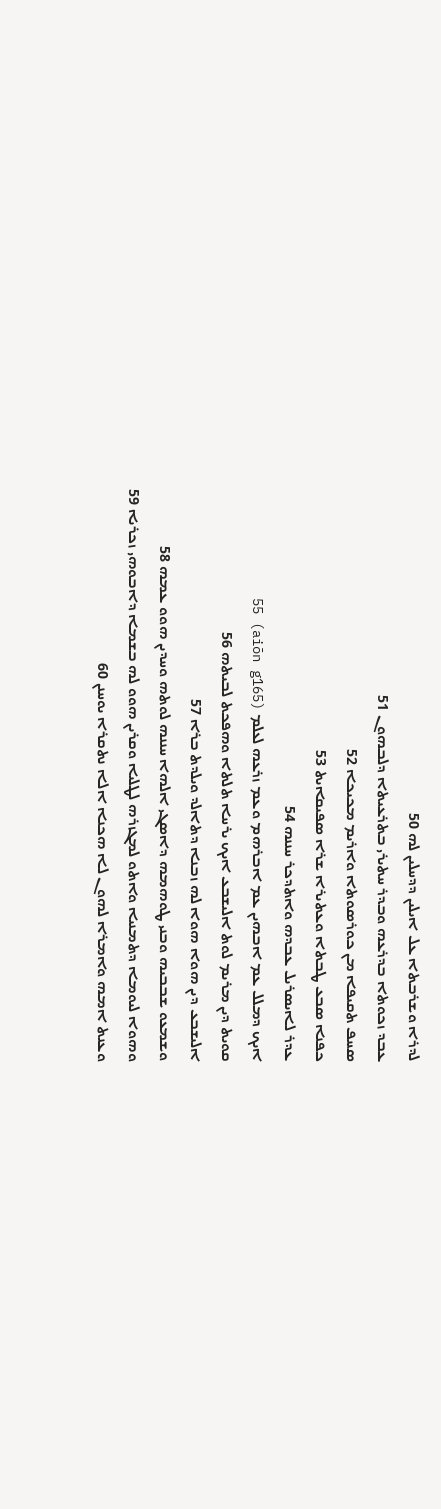ܠܕܪܐ ܘܫܪܒܬܐ ܥܠ ܐܝܠܝܢ ܕܕܚܠܝܢ ܠܗ 50
ܥܒܕ ܙܟܘܬܐ ܒܕܪܥܗ ܘܒܕܪ ܚܬܝܪܝ ܒܬܪܥܝܬܐ ܕܠܒܗܘܢ 51
ܤܚܦ ܬܩܝܦܐ ܡܢ ܟܘܪܤܘܬܐ ܘܐܪܝܡ ܡܟܝܟܐ 52
ܟܦܢܐ ܤܒܥ ܛܒܬܐ ܘܥܬܝܪܐ ܫܪܐ ܤܦܝܩܐܝܬ 53
ܥܕܪ ܠܐܝܤܪܝܠ ܥܒܕܗ ܘܐܬܕܟܪ ܚܢܢܗ 54
ܐܝܟ ܕܡܠܠ ܥܡ ܐܒܗܝܢ ܥܡ ܐܒܪܗܡ ܘܥܡ ܙܪܥܗ ܠܥܠܡ (aiōn g165) 55
ܩܘܝܬ ܕܝܢ ܡܪܝܡ ܠܘܬ ܐܠܝܫܒܥ ܐܝܟ ܝܪܚܐ ܬܠܬܐ ܘܗܦܟܬ ܠܒܝܬܗ 56
ܐܠܝܫܒܥ ܕܝܢ ܗܘܐ ܗܘܐ ܠܗ ܙܒܢܐ ܕܬܐܠܕ ܘܝܠܕܬ ܒܪܐ 57
ܘܫܡܥܘ ܫܒܒܝܗ ܘܒܢܝ ܛܘܗܡܗ ܕܐܤܓܝ ܐܠܗܐ ܚܢܢܗ ܠܘܬܗ ܘܚܕܝܢ ܗܘܘ ܥܡܗ 58
ܘܗܘܐ ܠܝܘܡܐ ܕܬܡܢܝܐ ܘܐܬܘ ܠܡܓܙܪܗ ܠܛܠܝܐ ܘܩܪܝܢ ܗܘܘ ܠܗ ܒܫܡܐ ܕܐܒܘܗܝ ܙܟܪܝܐ 59
ܘܥܢܬ ܐܡܗ ܘܐܡܪܐ ܠܗܘܢ ܠܐ ܗܟܢܐ ܐܠܐ ܢܬܩܪܐ ܝܘܚܢܢ 60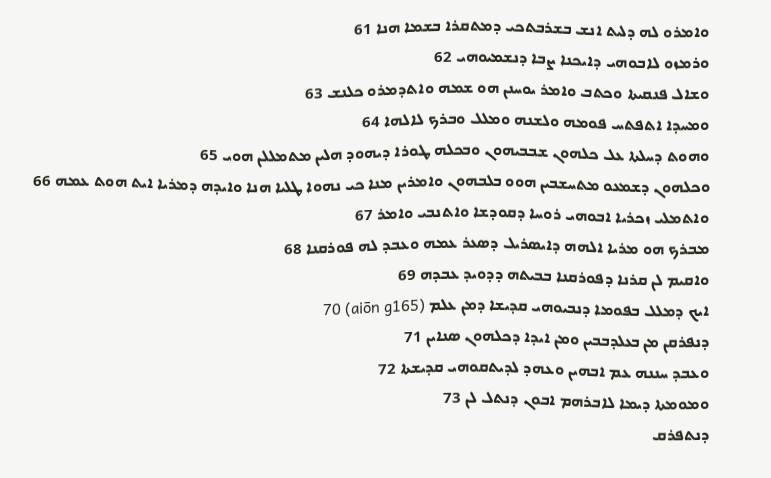ܘܐܡܪܘ ܠܗ ܕܠܝܬ ܐܢܫ ܒܫܪܒܬܟܝ ܕܡܬܩܪܐ ܒܫܡܐ ܗܢܐ 61
ܘܪܡܙܘ ܠܐܒܘܗܝ ܕܐܝܟܢܐ ܨܒܐ ܕܢܫܡܝܘܗܝ 62
ܘܫܐܠ ܦܢܩܝܬܐ ܘܟܬܒ ܘܐܡܪ ܝܘܚܢܢ ܗܘ ܫܡܗ ܘܐܬܕܡܪܘ ܟܠܢܫ 63
ܘܡܚܕܐ ܐܬܦܬܚ ܦܘܡܗ ܘܠܫܢܗ ܘܡܠܠ ܘܒܪܟ ܠܐܠܗܐ 64
ܘܗܘܬ ܕܚܠܬܐ ܥܠ ܟܠܗܘܢ ܫܒܒܝܗܘܢ ܘܒܟܠܗ ܛܘܪܐ ܕܝܗܘܕ ܗܠܝܢ ܡܬܡܠܠܢ ܗܘܝ 65
ܘܟܠܗܘܢ ܕܫܡܥܘ ܡܬܚܫܒܝܢ ܗܘܘ ܒܠܒܗܘܢ ܘܐܡܪܝܢ ܡܢܐ ܟܝ ܢܗܘܐ ܛܠܝܐ ܗܢܐ ܘܐܝܕܗ ܕܡܪܝܐ ܐܝܬ ܗܘܬ ܥܡܗ 66
ܘܐܬܡܠܝ ܙܟܪܝܐ ܐܒܘܗܝ ܪܘܚܐ ܕܩܘܕܫܐ ܘܐܬܢܒܝ ܘܐܡܪ 67
ܡܒܪܟ ܗܘ ܡܪܝܐ ܐܠܗܗ ܕܐܝܤܪܝܠ ܕܤܥܪ ܥܡܗ ܘܥܒܕ ܠܗ ܦܘܪܩܢܐ 68
ܘܐܩܝܡ ܠܢ ܩܪܢܐ ܕܦܘܪܩܢܐ ܒܒܝܬܗ ܕܕܘܝܕ ܥܒܕܗ 69
ܐܝܟ ܕܡܠܠ ܒܦܘܡܐ ܕܢܒܝܘܗܝ ܩܕܝܫܐ ܕܡܢ ܥܠܡ (aiōn g165) 70
ܕܢܦܪܩܢ ܡܢ ܒܥܠܕܒܒܝܢ ܘܡܢ ܐܝܕܐ ܕܟܠܗܘܢ ܤܢܐܝܢ 71
ܘܥܒܕ ܚܢܢܗ ܥܡ ܐܒܗܝܢ ܘܥܗܕ ܠܕܝܬܩܘܗܝ ܩܕܝܫܬܐ 72
ܘܡܘܡܬܐ ܕܝܡܐ ܠܐܒܪܗܡ ܐܒܘܢ ܕܢܬܠ ܠܢ 73
ܕܢܬܦܪܩ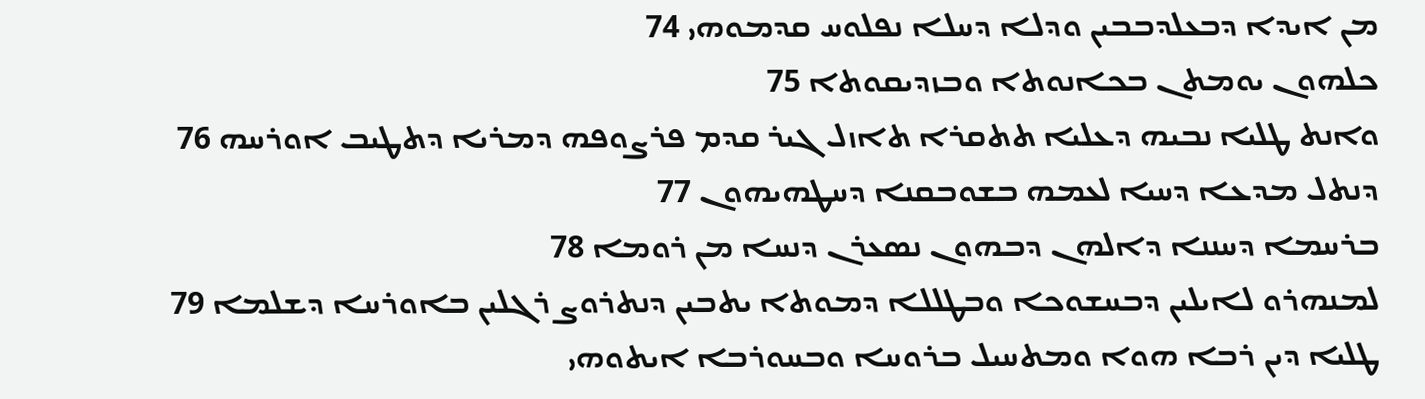ܡܢ ܐܝܕܐ ܕܒܥܠܕܒܒܝܢ ܘܕܠܐ ܕܚܠܐ ܢܦܠܘܚ ܩܕܡܘܗܝ 74
ܟܠܗܘܢ ܝܘܡܬܢ ܒܟܐܢܘܬܐ ܘܒܙܕܝܩܘܬܐ 75
ܘܐܢܬ ܛܠܝܐ ܢܒܝܗ ܕܥܠܝܐ ܬܬܩܪܐ ܬܐܙܠ ܓܝܪ ܩܕܡ ܦܪܨܘܦܗ ܕܡܪܝܐ ܕܬܛܝܒ ܐܘܪܚܗ 76
ܕܢܬܠ ܡܕܥܐ ܕܚܝܐ ܠܥܡܗ ܒܫܘܒܩܢܐ ܕܚܛܗܝܗܘܢ 77
ܒܪܚܡܐ ܕܚܢܢܐ ܕܐܠܗܢ ܕܒܗܘܢ ܢܤܥܪܢ ܕܢܚܐ ܡܢ ܪܘܡܐ 78
ܠܡܢܗܪܘ ܠܐܝܠܝܢ ܕܒܚܫܘܟܐ ܘܒܛܠܠܐ ܕܡܘܬܐ ܝܬܒܝܢ ܕܢܬܪܘܨ ܪܓܠܝܢ ܒܐܘܪܚܐ ܕܫܠܡܐ 79
ܛܠܝܐ ܕܝܢ ܪܒܐ ܗܘܐ ܘܡܬܚܝܠ ܒܪܘܚܐ ܘܒܚܘܪܒܐ ܐܝܬܘܗܝ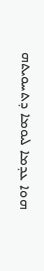ܗܘܐ ܥܕܡܐ ܠܝܘܡܐ ܕܬܚܘܝܬܗ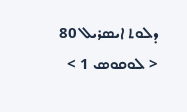ܕܠܘܬ ܐܝܤܪܝܠ 80
< ܠܘܩܘܣ 1 >